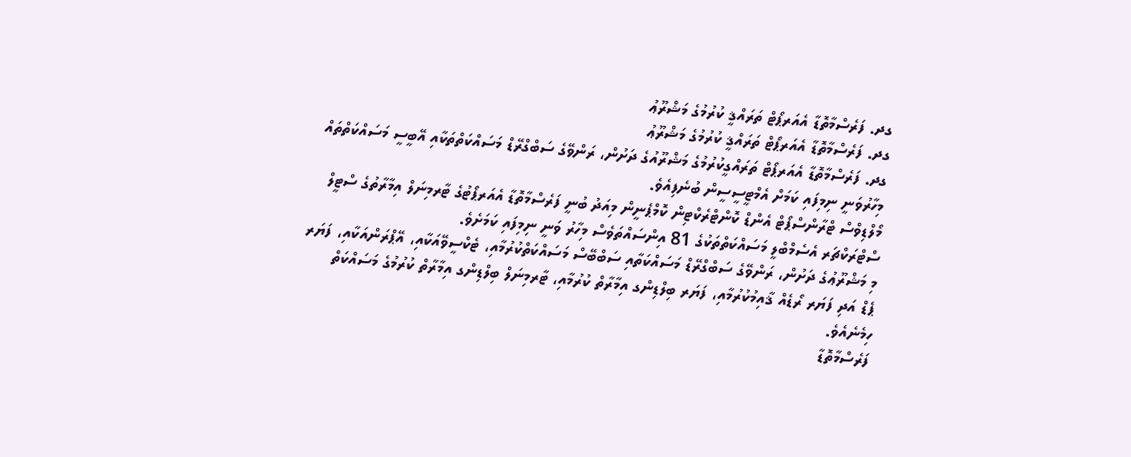ގދ. ފަރެސްމާތޮޑާ އެއަރޕޯޓް ތަރައްޤީ ކުރުމުގެ މަޝްރޫޢު
ގދ. ފަރެސްމާތޮޑާ އެއަރޕޯޓް ތަރައްޤީ ކުރުމުގެ މަޝްރޫޢު
ގދ. ފަރެސްމާތޮޑާ އެއަރޕޯޓް ތަރައްގީކުރުމުގެ މަޝްރޫއުގެ ދަށުން، ރަންވޭގެ ސަބްގްރޭޑް މަސައްކަތްތަކާއި އޭބީސީ މަސައްކަތްތައް މިހާރުވަނީ ނިމިފައި ކަމަށް އެމްޓީސީސީން ބުނެފިއެވެ.
މޯލްޑިވްސް ޓްރާންސްޕޯޓް އެންޑް ކޮންޓްރެކްޓިން ކޮމްޕެނީން މިއަދު ބުނީ ފަރެސްމާތޮޑާ އެއަރޕޯޓުގެ ޓާރމިނަލް އިމާރާތުގެ ސްޓީލް ސްޓްރަކްޗަރ އެސެމްބްލީ މަސައްކަތްތަކުގެ 81 އިންސައްތަވެސް މިހާރު ވަނީ ނިމިފައި ކަމަށެވެ.
މި މަޝްރޫޢުގެ ދަށުން، ރަންވޭގެ ސަބްގްރޭޑް މަސައްކަތާއި ސަބްބޭސް މަސައްކަތްކުރުމާއި، ޓެކްސީވޭއަކާއި، އޭޕްރަންއަކާއި، ފަޔަރ ޕެޑް އަދި ފަޔަރ ރޯޑެއް ޤާއިމުކުރުމާއި، ފަޔަރ ބިލްޑިންގ އިމާރާތް ކުރުމާއި، ޓާރމިނަލް ބިލްޑިންގ އިމާރާތް ކުރުމުގެ މަސައްކަތް ހިމެނެއެވެ.
ފަރެސްމާތޮޑާ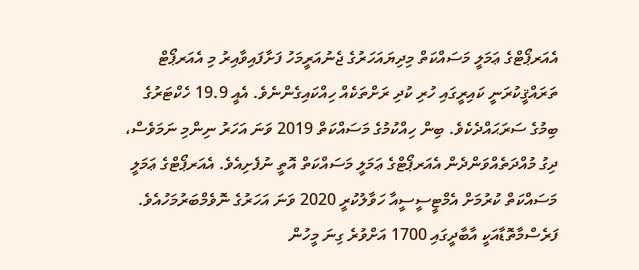އެއަރޕޯޓްގެ ޢަމަލީ މަސައްކަތް މިދިޔައަހަރުގެ ޖެނުއަރީމަހު ފަށާފައިވާއިރު މި އެއަރޕޯޓް ތަރައްޤީކުރަނީ ކައިރީގައި ހުރި ކުދި ރަށްތަކެއް ހިއްކައިގެންނެވެ. އެއީ 19.9 ހެކްޓަރުގެ ބިމުގެ ސަރަޙައްދެކެވެ. ބިން ހިއްކުމުގެ މަސައްކަތް 2019 ވަނަ އަހަރު ނިންމި ނަމަވެސް، ދިގު މުއްދަތެއްވަންދެން އެއަރޕޯޓްގެ ޢަމަލީ މަސައްކަތް އޮތީ ނުފެށިއެވެ. އެއަރޕޯޓްގެ ޢަމަލީ މަސައްކަތް ކުރުމަށް އެމްޓީސީސީއާ ހަވާލުކުރީ 2020 ވަނަ އަހަރުގެ ނޮވެމްބަރުމަހުއެވެ.
ފަރެސްމާތޮޑާއަކީ އާބާދީގައި 1700 އަށްވުރެ ގިނަ މީހުން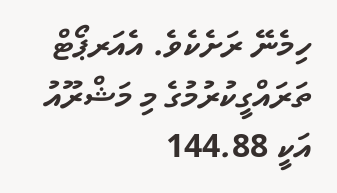ހިމެނޭ ރަށެކެވެ. އެއަރޕޯޓް ތަރައްގީކުރުމުގެ މި މަޝްރޫއު އަކީ 144.88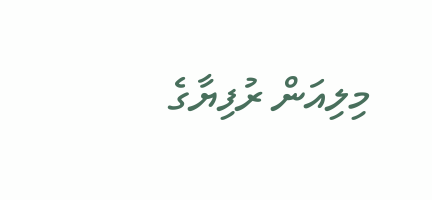މިލިއަން ރުފިޔާގެ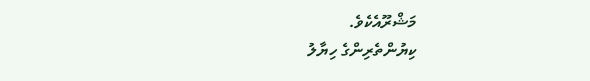މަޝްރޫއެކެވެ.
ކިޔުންތެރިންގެ ހިޔާލު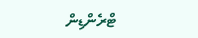ޓްރެންޑިން